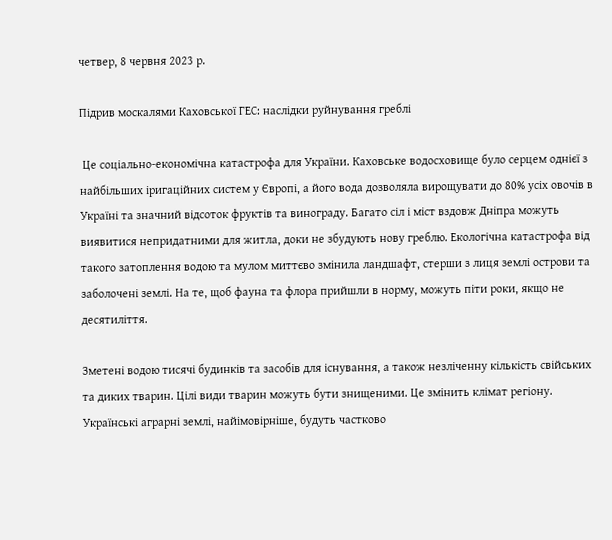четвер, 8 червня 2023 р.

Підрив москалями Каховської ГЕС: наслідки руйнування греблі

 Це соціально-економічна катастрофа для України. Каховське водосховище було серцем однієї з найбільших іригаційних систем у Європі, а його вода дозволяла вирощувати до 80% усіх овочів в Україні та значний відсоток фруктів та винограду. Багато сіл і міст вздовж Дніпра можуть виявитися непридатними для житла, доки не збудують нову греблю. Екологічна катастрофа від такого затоплення водою та мулом миттєво змінила ландшафт, стерши з лиця землі острови та заболочені землі. На те, щоб фауна та флора прийшли в норму, можуть піти роки, якщо не десятиліття.

Зметені водою тисячі будинків та засобів для існування, а також незліченну кількість свійських та диких тварин. Цілі види тварин можуть бути знищеними. Це змінить клімат регіону. Українські аграрні землі, найімовірніше, будуть частково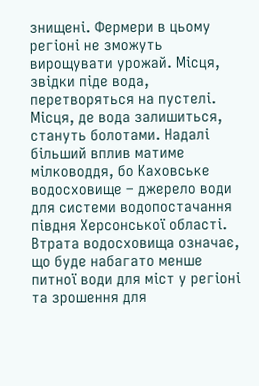знищені. Фермери в цьому регіоні не зможуть вирощувати урожай. Місця, звідки піде вода, перетворяться на пустелі. Місця, де вода залишиться, стануть болотами. Надалі більший вплив матиме мілководдя, бо Каховське водосховище – джерело води для системи водопостачання півдня Херсонської області. Втрата водосховища означає, що буде набагато менше питної води для міст у регіоні та зрошення для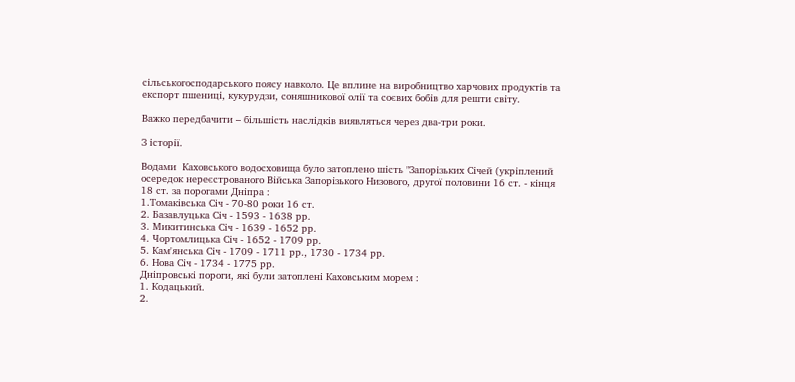сільськогосподарського поясу навколо. Це вплине на виробництво харчових продуктів та експорт пшениці, кукурудзи, соняшникової олії та соєвих бобів для решти світу.

Важко передбачити – більшість наслідків виявляться через два-три роки.

З історії.

Водами  Каховського водосховища було затоплено шість "Запорізьких Січей (укріплений осередок нереєстрованого Війська Запорізького Низового, другої половини 16 ст. - кінця 18 ст. за порогами Дніпра :
1.Томаківська Січ - 70-80 роки 16 ст.
2. Базавлуцька Січ - 1593 - 1638 рр.
3. Микитинська Січ - 1639 - 1652 рр.
4. Чортомлицька Січ - 1652 - 1709 рр.
5. Кам'янська Січ - 1709 - 1711 рр., 1730 - 1734 рр.
6. Нова Січ - 1734 - 1775 рр.
Дніпровські пороги, які були затоплені Каховським морем :
1. Кодацький.
2.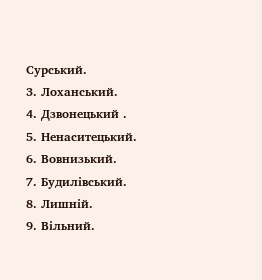Сурський.
3. Лоханський.
4. Дзвонецький .
5. Ненаситецький.
6. Вовнизький.
7. Будилівський.
8. Лишній.
9. Вільний.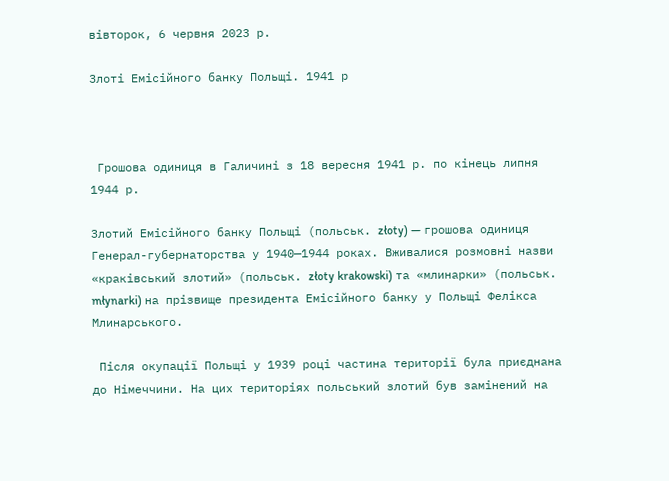вівторок, 6 червня 2023 р.

Злоті Емісійного банку Польщі. 1941 р



 Грошова одиниця в Галичині з 18 вересня 1941 р. по кінець липня 1944 р.

Злотий Емісійного банку Польщі (польськ. złoty) — грошова одиниця Генерал-губернаторства у 1940—1944 роках. Вживалися розмовні назви «краківський злотий» (польськ. złoty krakowski) та «млинарки» (польськ. młynarki) на прізвище президента Емісійного банку у Польщі Фелікса Млинарського.

 Після окупації Польщі у 1939 році частина території була приєднана до Німеччини. На цих територіях польський злотий був замінений на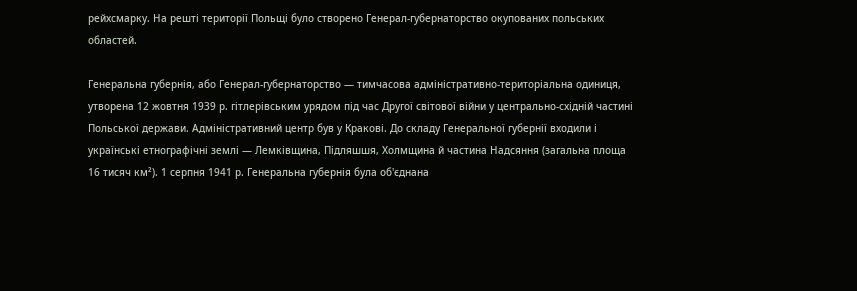рейхсмарку. На решті території Польщі було створено Генерал-губернаторство окупованих польських областей.

Генеральна губернія, або Генерал-губернаторство — тимчасова адміністративно-територіальна одиниця, утворена 12 жовтня 1939 р. гітлерівським урядом під час Другої світової війни у центрально-східній частині Польської держави. Адміністративний центр був у Кракові. До складу Генеральної губернії входили і українські етнографічні землі — Лемківщина, Підляшшя, Холмщина й частина Надсяння (загальна площа 16 тисяч км²). 1 серпня 1941 р. Генеральна губернія була об'єднана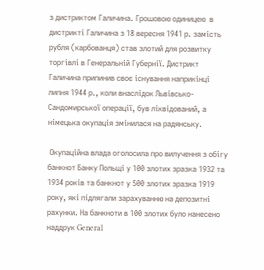з дистриктом Галичина. Грошовою одиницею  в дистрикті Галичина з 18 вересня 1941 р. замість рубля (карбованця) став злотий для розвитку торгівлі в Генеральній Губернії. Дистрикт Галичина припинив своє існування наприкінці липня 1944 р., коли внаслідок Львівсько-Сандомирської операції, був ліквідований, а німецька окупація змінилася на радянську.

 Окупаційна влада оголосила про вилучення з обігу банкнот Банку Польщі у 100 злотих зразка 1932 та 1934 років та банкнот у 500 злотих зразка 1919 року, які підлягали зарахуванню на депозитні рахунки. На банкноти в 100 злотих було нанесено наддрук General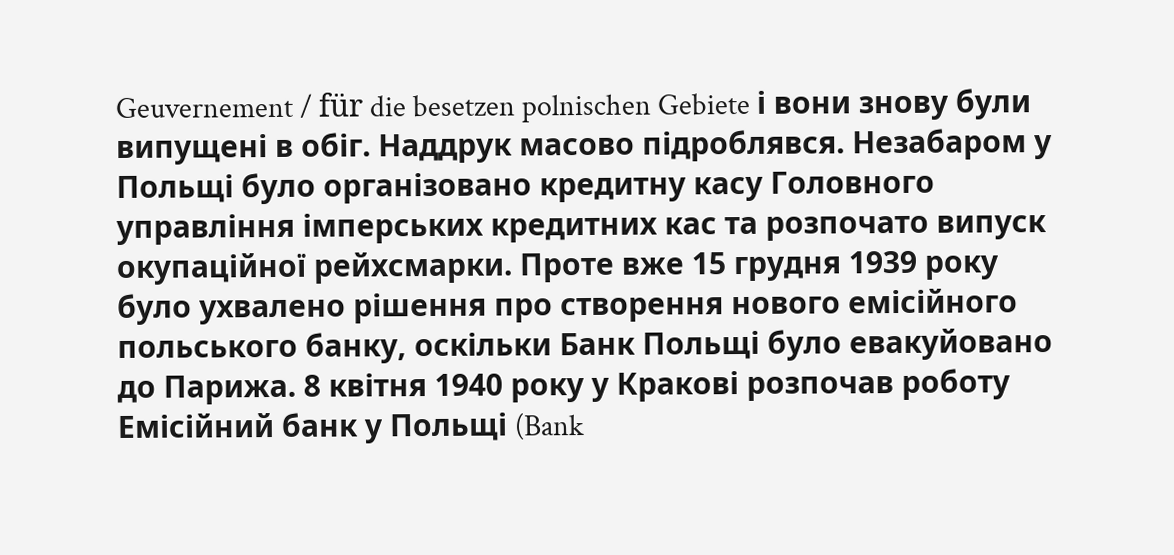Geuvernement / für die besetzen polnischen Gebiete і вони знову були випущені в обіг. Наддрук масово підроблявся. Незабаром у Польщі було організовано кредитну касу Головного управління імперських кредитних кас та розпочато випуск окупаційної рейхсмарки. Проте вже 15 грудня 1939 року було ухвалено рішення про створення нового емісійного польського банку, оскільки Банк Польщі було евакуйовано до Парижа. 8 квітня 1940 року у Кракові розпочав роботу Емісійний банк у Польщі (Bank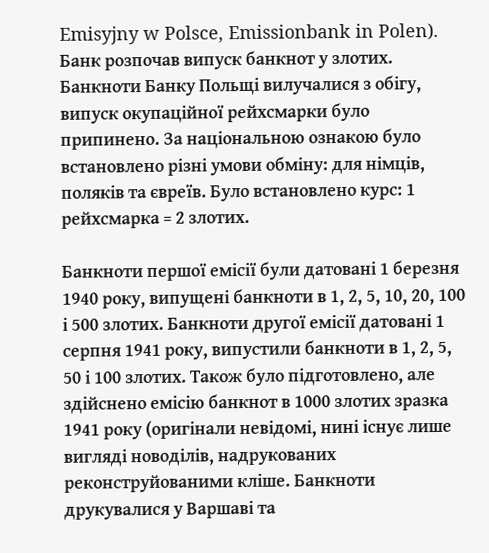Emisyjny w Polsce, Emissionbank in Polen). Банк розпочав випуск банкнот у злотих. Банкноти Банку Польщі вилучалися з обігу, випуск окупаційної рейхсмарки було припинено. За національною ознакою було встановлено різні умови обміну: для німців, поляків та євреїв. Було встановлено курс: 1 рейхсмарка = 2 злотих.

Банкноти першої емісії були датовані 1 березня 1940 року, випущені банкноти в 1, 2, 5, 10, 20, 100 і 500 злотих. Банкноти другої емісії датовані 1 серпня 1941 року, випустили банкноти в 1, 2, 5, 50 і 100 злотих. Також було підготовлено, але здійснено емісію банкнот в 1000 злотих зразка 1941 року (оригінали невідомі, нині існує лише вигляді новоділів, надрукованих реконструйованими кліше. Банкноти друкувалися у Варшаві та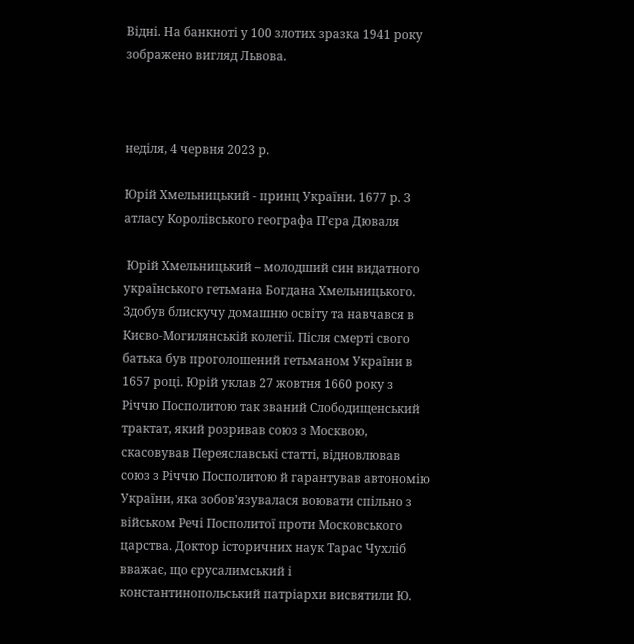Відні. На банкноті у 100 злотих зразка 1941 року зображено вигляд Львова.



неділя, 4 червня 2023 р.

Юрій Хмельницький - принц України. 1677 р. З атласу Королівського географа П’єра Дюваля

 Юрій Хмельницький – молодший син видатного українського гетьмана Богдана Хмельницького. Здобув блискучу домашню освіту та навчався в Києво-Могилянській колегії. Після смерті свого батька був проголошений гетьманом України в 1657 році. Юрій уклав 27 жовтня 1660 року з Річчю Посполитою так званий Слободищенський трактат, який розривав союз з Москвою, скасовував Переяславські статті, відновлював союз з Річчю Посполитою й гарантував автономію України, яка зобов'язувалася воювати спільно з військом Речі Посполитої проти Московського царства. Доктор історичних наук Тарас Чухліб вважає, що єрусалимський і константинопольський патріархи висвятили Ю.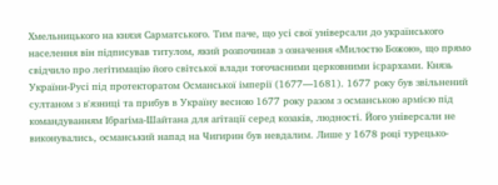Хмельницького на князя Сарматського. Тим паче, що усі свої універсали до українського населення він підписував титулом, який розпочинав з означення «Милостю Божою», що прямо свідчило про легітимацію його світської влади тогочасними церковними ієрархами. Князь України-Русі під протекторатом Османської імперії (1677—1681). 1677 року був звільнений султаном з в'язниці та прибув в Україну весною 1677 року разом з османською армією під командуванням Ібрагіма-Шайтана для агітації серед козаків, людності. Його універсали не виконувались, османський напад на Чигирин був невдалим. Лише у 1678 році турецько-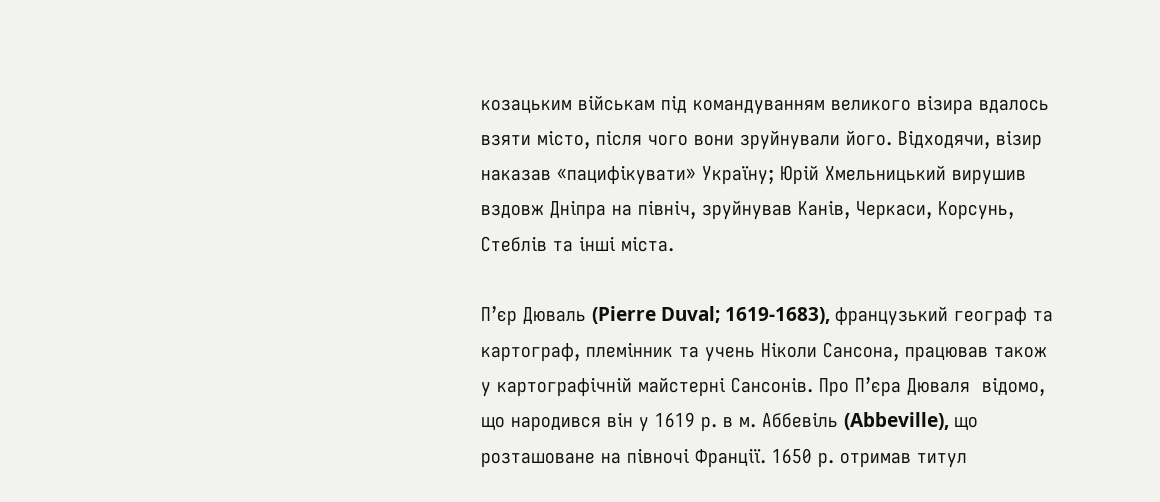козацьким військам під командуванням великого візира вдалось взяти місто, після чого вони зруйнували його. Відходячи, візир наказав «пацифікувати» Україну; Юрій Хмельницький вирушив вздовж Дніпра на північ, зруйнував Канів, Черкаси, Корсунь, Стеблів та інші міста.

П’єр Дюваль (Pierre Duval; 1619-1683), французький географ та картограф, племінник та учень Ніколи Сансона, працював також у картографічній майстерні Сансонів. Про П’єра Дюваля  відомо, що народився він у 1619 р. в м. Аббевіль (Abbeville), що розташоване на півночі Франції. 1650 р. отримав титул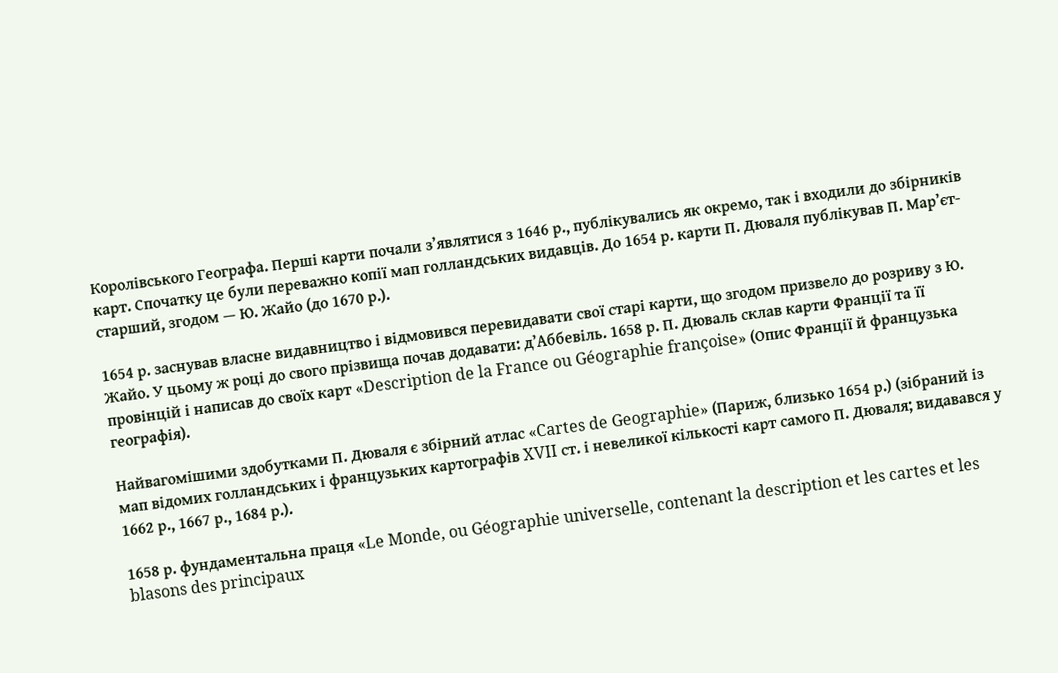Королівського Географа. Перші карти почали з’являтися з 1646 р., публікувались як окремо, так і входили до збірників карт. Спочатку це були переважно копії мап голландських видавців. До 1654 р. карти П. Дюваля публікував П. Мар’єт-старший, згодом — Ю. Жайо (до 1670 р.).

1654 р. заснував власне видавництво і відмовився перевидавати свої старі карти, що згодом призвело до розриву з Ю. Жайо. У цьому ж році до свого прізвища почав додавати: д’Аббевіль. 1658 р. П. Дюваль склав карти Франції та її провінцій і написав до своїх карт «Description de la France ou Géographie françoise» (Опис Франції й французька географія).

Найвагомішими здобутками П. Дюваля є збірний атлас «Cartes de Geographie» (Париж, близько 1654 р.) (зібраний із мап відомих голландських і французьких картографів XVII ст. і невеликої кількості карт самого П. Дюваля; видавався у 1662 р., 1667 р., 1684 р.).

1658 р. фундаментальна праця «Le Monde, ou Géographie universelle, contenant la description et les cartes et les blasons des principaux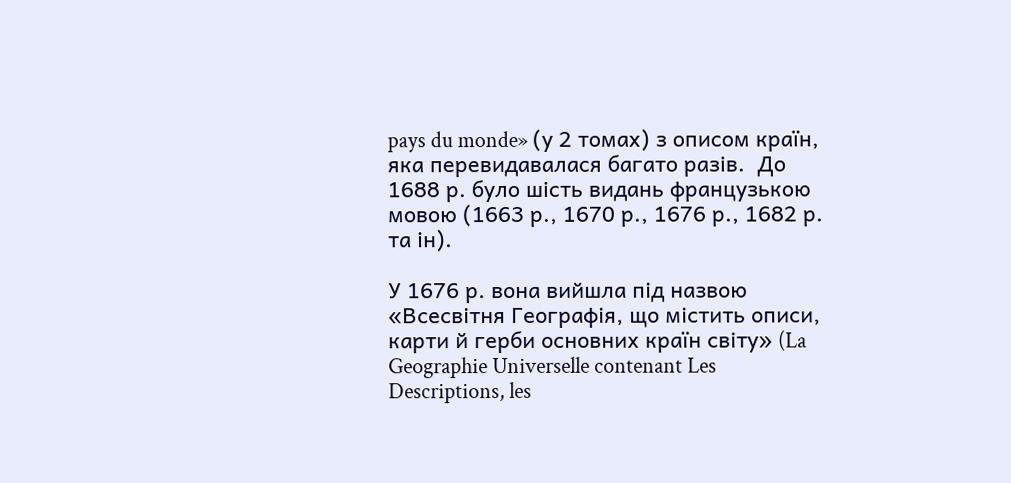pays du monde» (у 2 томах) з описом країн, яка перевидавалася багато разів.  До 1688 р. було шість видань французькою мовою (1663 р., 1670 р., 1676 р., 1682 р. та ін).

У 1676 р. вона вийшла під назвою «Всесвітня Географія, що містить описи, карти й герби основних країн світу» (La Geographie Universelle contenant Les Descriptions, les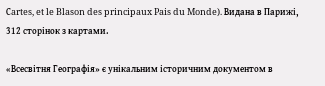Сartes, et le Blason des principaux Pais du Monde). Видана в Парижі, 312 сторінок з картами.

«Всесвітня Географія» є унікальним історичним документом в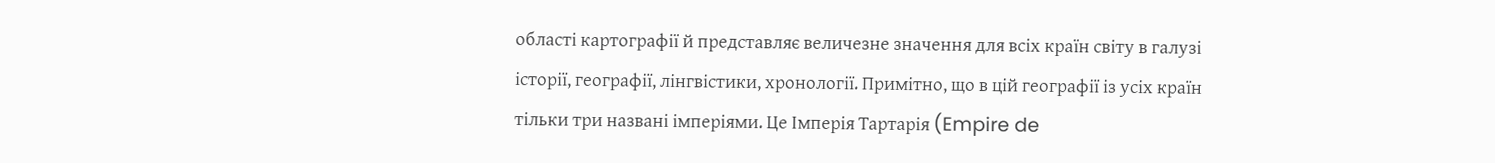області картографії й представляє величезне значення для всіх країн світу в галузі історії, географії, лінгвістики, хронології. Примітно, що в цій географії із усіх країн тільки три названі імперіями. Це Імперія Тартарія (Empire de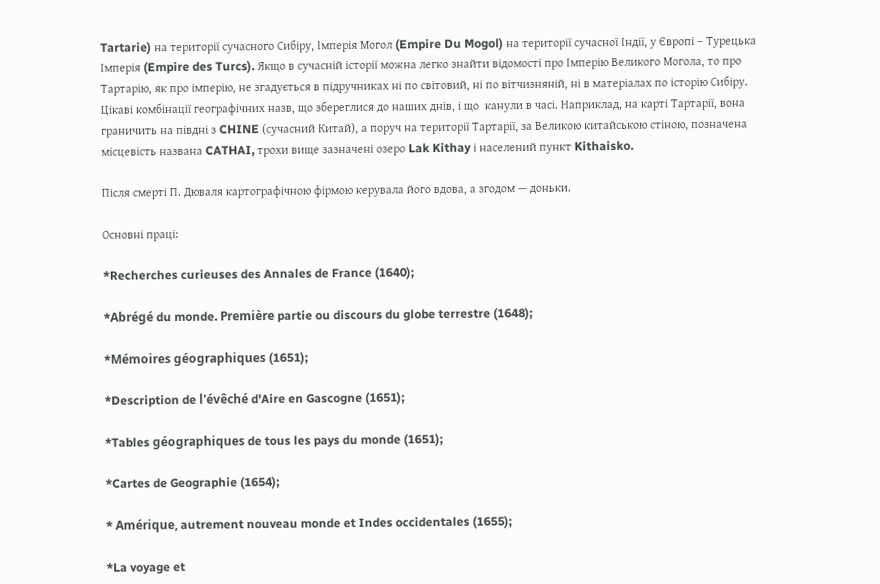Tartarie) на території сучасного Сибіру, Імперія Могол (Empire Du Mogol) на території сучасної Індії, у Європі – Турецька Імперія (Empire des Turcs). Якщо в сучасній історії можна легко знайти відомості про Імперію Великого Могола, то про Тартарію, як про імперію, не згадується в підручниках ні по світовий, ні по вітчизняній, ні в матеріалах по історію Сибіру. Цікаві комбінації географічних назв, що збереглися до наших днів, і що  канули в часі. Наприклад, на карті Тартарії, вона граничить на півдні з CHINE (сучасний Китай), а поруч на території Тартарії, за Великою китайською стіною, позначена місцевість названа CATHAI, трохи вище зазначені озеро Lak Kithay і населений пункт Kithaisko.

Після смерті П. Дюваля картографічною фірмою керувала його вдова, а згодом — доньки.

Основні праці:

*Recherches curieuses des Annales de France (1640);

*Abrégé du monde. Première partie ou discours du globe terrestre (1648);

*Mémoires géographiques (1651);

*Description de l'évêché d'Aire en Gascogne (1651);

*Tables géographiques de tous les pays du monde (1651);

*Cartes de Geographie (1654);

* Amérique, autrement nouveau monde et Indes occidentales (1655);

*La voyage et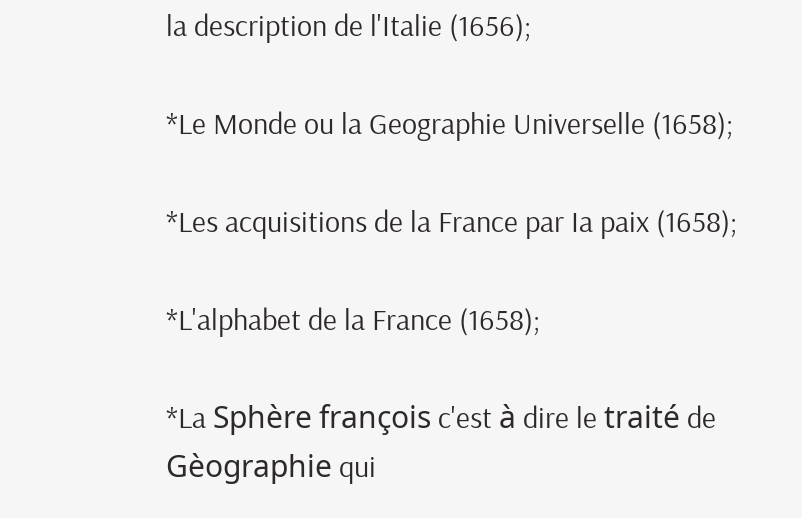la description de l'Italie (1656);

*Le Monde ou la Geographie Universelle (1658);

*Les acquisitions de la France par Ia paix (1658);

*L'alphabet de la France (1658);

*La Sphère françois c'est à dire le traité de Gèographie qui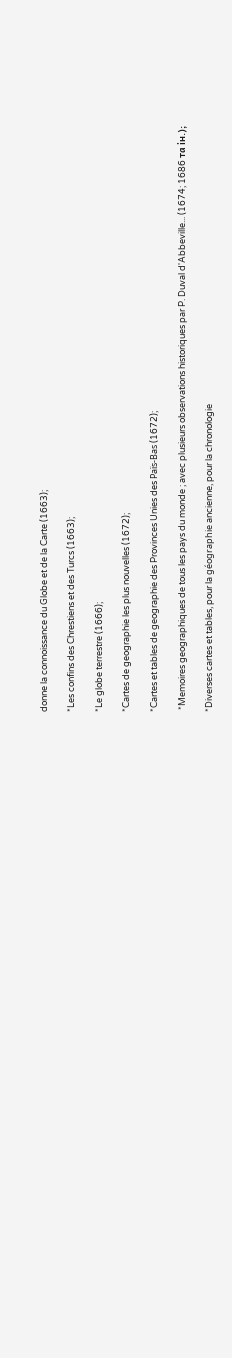donne la connoissance du Globe et de la Carte (1663);

*Les confins des Chrestiens et des Turcs (1663);

*Le globe terrestre (1666);

*Cartes de geographie les plus nouvelles (1672);

*Cartes et tables de geographie des Provinces Unies des Païs-Bas (1672);

 *Memoires geographiques de tous les pays du monde ; avec plusieurs observations historiques par P. Duval d'Abbeville... (1674; 1686 та ін.);

*Diverses cartes et tables, pour la géographie ancienne, pour la chronologie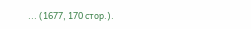... (1677, 170 стор.).